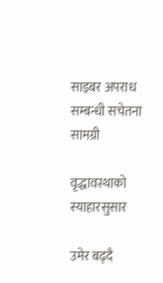साइबर अपराध सम्बन्धी सचेतना सामग्री

वृद्धावस्थाको स्याहारसुसार

उमेर बढ्दै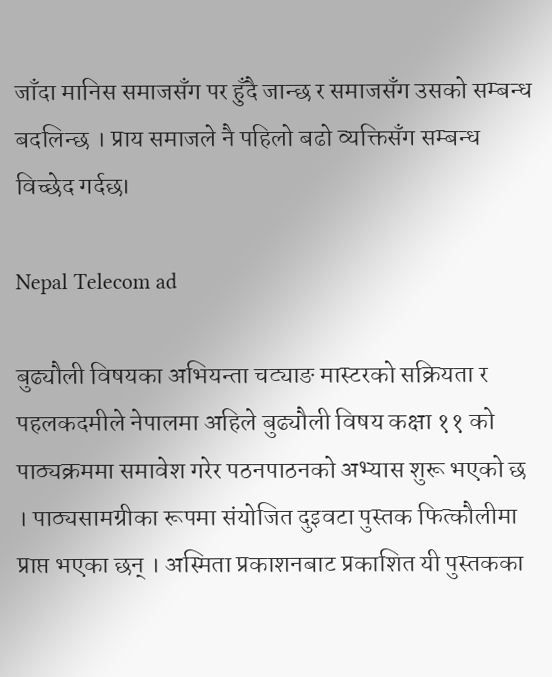जाँदा मानिस समाजसँग पर हुँदै जान्छ र समाजसँग उसको सम्बन्ध बदलिन्छ । प्राय समाजले नै पहिलो बढो व्यक्तिसँग सम्बन्ध विच्छेद गर्दछ।

Nepal Telecom ad

बुढ्यौली विषयका अभियन्ता चट्याङ मास्टरको सक्रियता र पहलकदमीले नेपालमा अहिले बुढ्यौली विषय कक्षा ११ को पाठ्यक्रममा समावेश गरेर पठनपाठनको अभ्यास शुरू भएको छ । पाठ्यसामग्रीका रूपमा संयोजित दुइवटा पुस्तक फित्कौलीमा प्राप्त भएका छन् । अस्मिता प्रकाशनबाट प्रकाशित यी पुस्तकका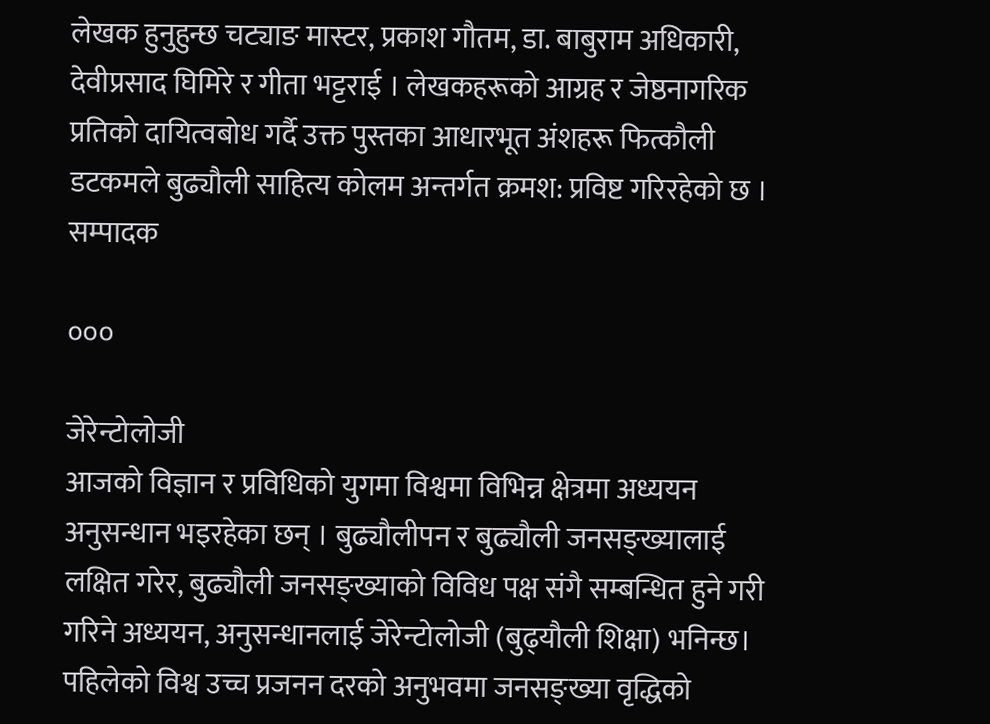लेखक हुनुहुन्छ चट्याङ मास्टर, प्रकाश गौतम, डा. बाबुराम अधिकारी, देवीप्रसाद घिमिरे र गीता भट्टराई । लेखकहरूको आग्रह र जेष्ठनागरिक प्रतिको दायित्वबोध गर्दै उक्त पुस्तका आधारभूत अंशहरू फित्कौली डटकमले बुढ्यौली साहित्य कोलम अन्तर्गत क्रमश: प्रविष्ट गरिरहेको छ । सम्पादक

०००

जेरेन्टोलोजी
आजको विज्ञान र प्रविधिको युगमा विश्वमा विभिन्न क्षेत्रमा अध्ययन अनुसन्धान भइरहेका छन् । बुढ्यौलीपन र बुढ्यौली जनस‌ङ्ख्यालाई लक्षित गरेर, बुढ्यौली जनसङ्ख्याको विविध पक्ष संगै सम्बन्धित हुने गरी गरिने अध्ययन, अनुसन्धानलाई जेरेन्टोलोजी (बुढ्‌यौली शिक्षा) भनिन्छ। पहिलेको विश्व उच्च प्रजनन दरको अनुभवमा जनसङ्ख्या वृद्धिको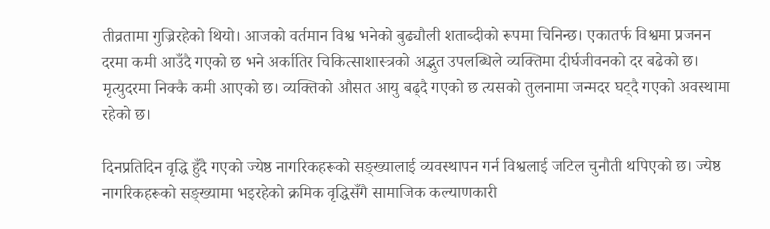तीव्रतामा गुज्रिरहेको थियो। आजको वर्तमान विश्व भनेको बुढ्यौली शताब्दीको रूपमा चिनिन्छ। एकातर्फ विश्वमा प्रजनन दरमा कमी आउँदै गएको छ भने अर्कातिर चिकित्साशास्त्रको अद्भुत उपलब्धिले व्यक्तिमा दीर्घजीवनको दर बढेको छ। मृत्युदरमा निक्कै कमी आएको छ। व्यक्तिको औसत आयु बढ्‌दै गएको छ त्यसको तुलनामा जन्मदर घट्‌दै गएको अवस्थामा रहेको छ।

दिनप्रतिदिन वृद्धि हुँदै गएको ज्येष्ठ नागरिकहरूको सङ्ख्यालाई व्यवस्थापन गर्न विश्वलाई जटिल चुनौती थपिएको छ। ज्येष्ठ नागरिकहरूको स‌ङ्ख्यामा भइरहेको क्रमिक वृद्धिसँगै सामाजिक कल्याणकारी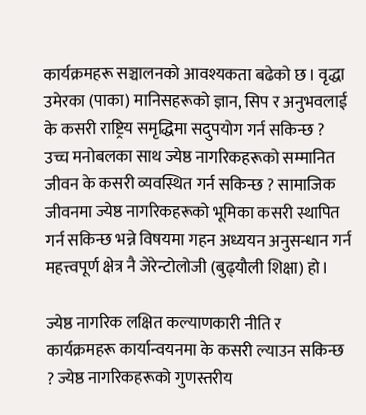कार्यक्रमहरू सञ्चालनको आवश्यकता बढेको छ। वृद्धा उमेरका (पाका) मानिसहरूको ज्ञान, सिप र अनुभवलाई के कसरी राष्ट्रिय समृद्धिमा सदुपयोग गर्न सकिन्छ ? उच्च मनोबलका साथ ज्येष्ठ नागरिकहरूको सम्मानित जीवन के कसरी व्यवस्थित गर्न सकिन्छ ? सामाजिक जीवनमा ज्येष्ठ नागरिकहरूको भूमिका कसरी स्थापित गर्न सकिन्छ भन्ने विषयमा गहन अध्ययन अनुसन्धान गर्न महत्त्वपूर्ण क्षेत्र नै जेरेन्टोलोजी (बुढ्‌यौली शिक्षा) हो।

ज्येष्ठ नागरिक लक्षित कल्याणकारी नीति र कार्यक्रमहरू कार्यान्वयनमा के कसरी ल्याउन सकिन्छ ? ज्येष्ठ नागरिकहरूको गुणस्तरीय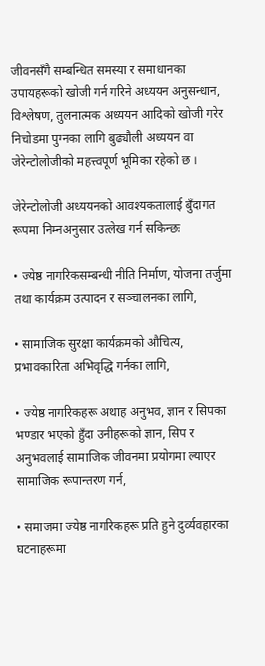जीवनसँगै सम्बन्धित समस्या र समाधानका उपायहरूको खोजी गर्न गरिने अध्ययन अनुसन्धान, विश्लेषण, तुलनात्मक अध्ययन आदिको खोजी गरेर निचोडमा पुग्नका लागि बु‌ढ्यौली अध्ययन वा जेरेन्टोलोजीको महत्त्वपूर्ण भूमिका रहेको छ ।

जेरेन्टोलोजी अध्ययनको आवश्यकतालाई बुँदागत रूपमा निम्नअनुसार उत्लेख गर्न सकिन्छः

• ज्येष्ठ नागरिकसम्बन्धी नीति निर्माण, योजना तर्जुमा तथा कार्यक्रम उत्पादन र सञ्चालनका लागि,

• सामाजिक सुरक्षा कार्यक्रमको औचित्य, प्रभावकारिता अभिवृद्धि गर्नका लागि,

• ज्येष्ठ नागरिकहरू अथाह अनुभव, ज्ञान र सिपका भण्डार भएको हुँदा उनीहरूको ज्ञान, सिप र अनुभवलाई सामाजिक जीवनमा प्रयोगमा ल्याएर सामाजिक रूपान्तरण गर्न,

• समाजमा ज्येष्ठ नागरिकहरू प्रति हुने दुर्व्यवहारका घटनाहरूमा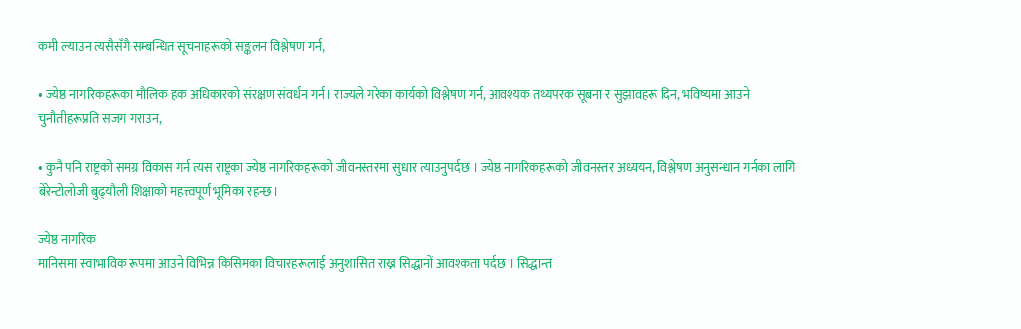कमी ल्याउन त्यसैसँगै सम्बन्धित सूचनाहरूको स‌ङ्कलन विश्लेषण गर्न,

• ज्येष्ठ नागरिकहरूका मौलिक हक अधिकारको संरक्षण संवर्धन गर्न। राज्यले गरेका कार्यको विश्लेषण गर्न, आवश्यक तथ्यपरक सूबना र सुझावहरू दिन, भविष्यमा आउने चुनौतीहरूप्रति सजग गराउन,

• कुनै पनि राष्ट्रको समग्र विकास गर्न त्यस राष्ट्रका ज्येष्ठ नागरिकहरूको जीवनस्तरमा सुधार त्याउनुपर्दछ । ज्येष्ठ नागरिकहरूको जीवनस्तर अध्ययन, विश्लेषण अनुसन्धान गर्नका लागि बेरेन्टोलोजी बुढ्‌यौली शिक्षाको महत्त्वपूर्ण भूमिका रहन्छ।

ज्येष्ठ नागरिक
मानिसमा स्वाभाविक रूपमा आउने विभिन्न किसिमका विचारहरूलाई अनुशासित राख्न सिद्धानों आवश्कता पर्दछ । सिद्धान्त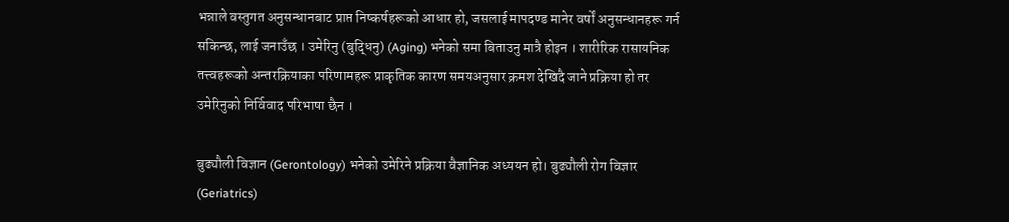भन्नाले वस्तुगत अनुसन्धानबाट प्राप्त निष्कर्षहरूको आधार हो, जसलाई मापदण्ड मानेर वर्षों अनुसन्धानहरू गर्न सकिन्छ, लाई जनाउँछ । उमेरिनु (बुद्धिनु) (Aging) भनेको समा बिताउनु मात्रै होइन । शारीरिक रासायनिक तत्त्वहरूको अन्तरक्रियाका परिणामहरू प्राकृतिक कारण समयअनुसार क्रमश देखिदै जाने प्रक्रिया हो तर उमेरिनुको निर्विवाद परिभाषा छैन ।

बुढ्यौली विज्ञान (Gerontology) भनेको उमेरिने प्रक्रिया वैज्ञानिक अध्ययन हो। बुढ्यौली रोग विज्ञार (Geriatrics)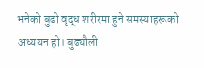भनेको बुढो वृद्ध शरीरमा हुने समस्याहरूको अध्ययन हो। बुढ्यौली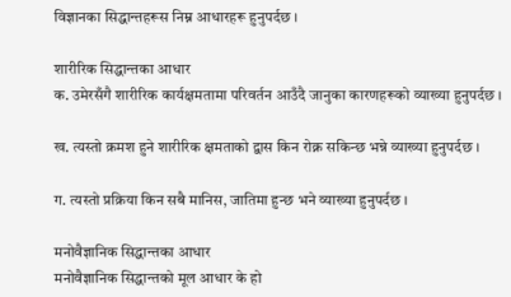विज्ञानका सिद्धान्तहरूस निम्न आधारहरू हुनुपर्दछ ।

शारीरिक सिद्धान्तका आधार
क. उमेरसँगै शारीरिक कार्यक्षमतामा परिवर्तन आउँदै जानुका कारणहरूको व्याख्या हुनुपर्दछ ।

ख. त्यस्तो क्रमश हुने शारीरिक क्षमताको द्वास किन रोक्न सकिन्छ भन्ने व्याख्या हुनुपर्दछ ।

ग. त्यस्तो प्रक्रिया किन सबै मानिस, जातिमा हुन्छ भने व्याख्या हुनुपर्दछ ।

मनोवैज्ञानिक सिद्धान्तका आधार
मनोवैज्ञानिक सिद्धान्तको मूल आधार के हो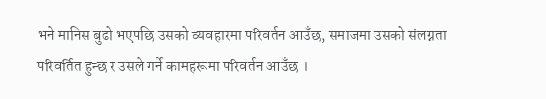भने मानिस बुढो भएपछि उसको व्यवहारमा परिवर्तन आउँछ, समाजमा उसको संलग्नता परिवर्तित हुन्छ र उसले गर्ने कामहरूमा परिवर्तन आउँछ ।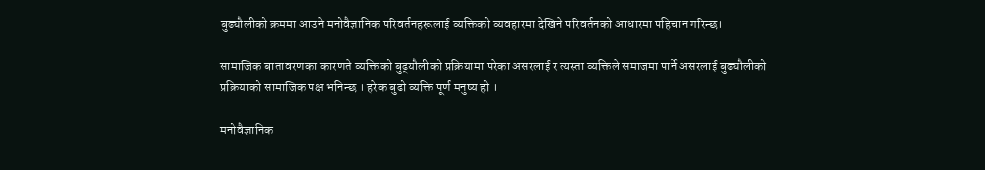बुढ्यौलीको क्रममा आउने मनोवैज्ञानिक परिवर्तनहरूलाई व्यक्तिको व्यवहारमा देखिने परिवर्तनको आधारमा पहिचान गरिन्छ।

सामाजिक बातावरणका कारणते व्यक्तिको बुढ्‌यौलीको प्रक्रियामा परेका असरलाई र त्यस्ता व्यक्तिले समाजमा पार्ने असरलाई बुढ्यौलीको प्रक्रियाको सामाजिक पक्ष भनिन्छ । हरेक बुढो व्यक्ति पूर्ण मनुष्य हो ।

मनोवैज्ञानिक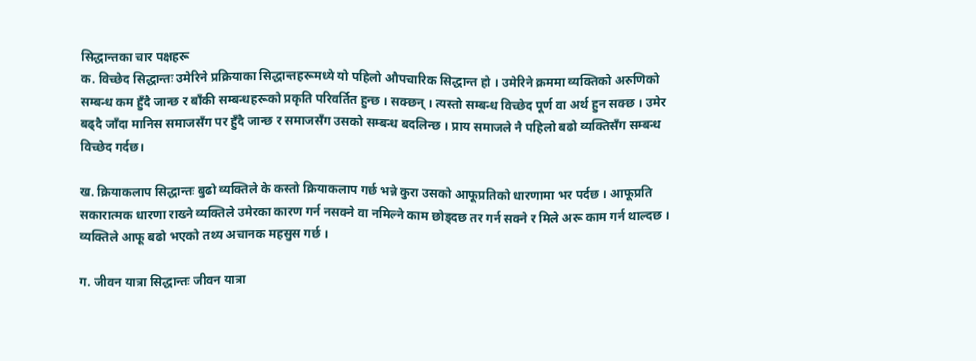सिद्धान्तका चार पक्षहरू
क. विच्छेद सिद्धान्तः उमेरिने प्रक्रियाका सिद्धान्तहरूमध्ये यो पहिलो औपचारिक सिद्धान्त हो । उमेरिने क्रममा व्यक्तिको अरुणिको सम्बन्ध कम हुँदै जान्छ र बाँकी सम्बन्धहरूको प्रकृति परिवर्तित हुन्छ । सक्छन् । त्यस्तो सम्बन्ध विच्छेद पूर्ण वा अर्थ हुन सक्छ । उमेर बढ्दै जाँदा मानिस समाजसँग पर हुँदै जान्छ र समाजसँग उसको सम्बन्ध बदलिन्छ । प्राय समाजले नै पहिलो बढो व्यक्तिसँग सम्बन्ध विच्छेद गर्दछ।

ख. क्रियाकलाप सिद्धान्तः बुढो व्यक्तिले के कस्तो क्रियाकलाप गर्छ भन्ने कुरा उसको आफूप्रतिको धारणामा भर पर्दछ । आफूप्रति सकारात्मक धारणा राख्ने व्यक्तिले उमेरका कारण गर्न नसक्ने वा नमिल्ने काम छोड्दछ तर गर्न सक्ने र मिले अरू काम गर्न थाल्दछ । व्यक्तिले आफू बढो भएको तथ्य अचानक महसुस गर्छ ।

ग. जीवन यात्रा सिद्धान्तः जीवन यात्रा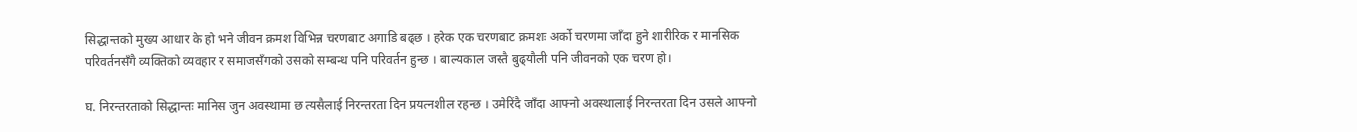सिद्धान्तको मुख्य आधार के हो भने जीवन क्रमश विभिन्न चरणबाट अगाडि बढ्छ । हरेक एक चरणबाट क्रमशः अर्को चरणमा जाँदा हुने शारीरिक र मानसिक परिवर्तनसँगै व्यक्तिको व्यवहार र समाजसँगको उसको सम्बन्ध पनि परिवर्तन हुन्छ । बाल्यकाल जस्तै बुढ्‌यौली पनि जीवनको एक चरण हो।

घ. निरन्तरताको सिद्धान्तः मानिस जुन अवस्थामा छ त्यसैलाई निरन्तरता दिन प्रयत्नशील रहन्छ । उमेरिंदै जाँदा आफ्नो अवस्थालाई निरन्तरता दिन उसले आफ्नो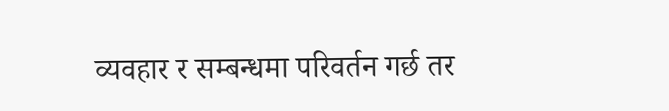व्यवहार र सम्बन्धमा परिवर्तन गर्छ तर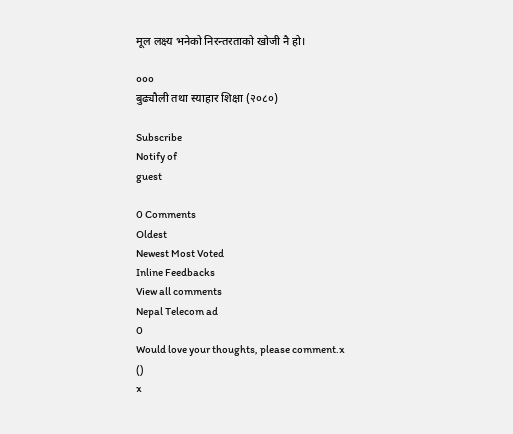मूल लक्ष्य भनेको निरन्तरताको खोजी नै हो।

०००
बुढ्यौली तथा स्याहार शिक्षा (२०८०)

Subscribe
Notify of
guest

0 Comments
Oldest
Newest Most Voted
Inline Feedbacks
View all comments
Nepal Telecom ad
0
Would love your thoughts, please comment.x
()
x